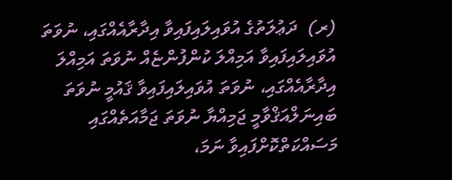(ރ)  ދަޢުލަތުގެ އުވައިލައިފައިވާ އިދާރާއެއްގައި، ނުވަތަ އުވައިލައިފައިވާ އަމިއްލަ ކުންފުންޏެއް ނުވަތަ އަމިއްލަ އިދާރާއެއްގައި، ނުވަތަ އުވައިލައިފައިވާ ޤައުމީ ނުވަތަ ބައިނަލްއަޤްވާމީ ޖަމިއްޔާ ނުވަތަ ޖަމާއަތެއްގައި މަސައްކަތްކޮށްފައިވާ ނަމަ،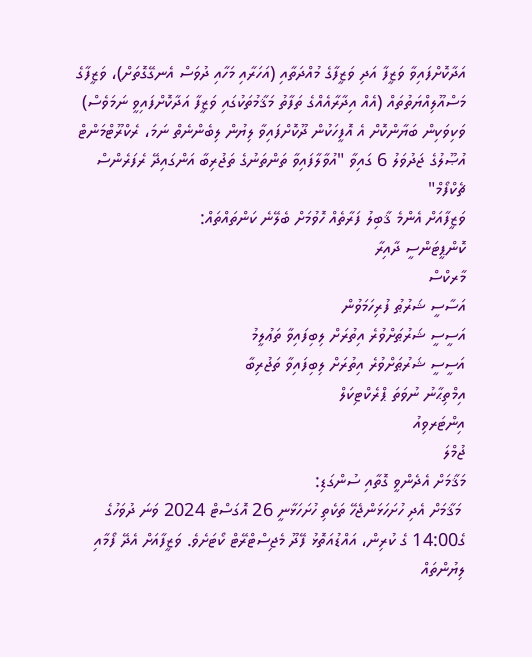އަދާކޮށްފައިވާ ވަޒީފާ އަދި ވަޒީފާގެ މުއްދަތާއި (އަހަރާއި މަހާއި ދުވަސް އެނގޭގޮތަށް)، ވަޒީފާގެ މަސްއޫލިއްޔަތުތައް (އެއް އިދާރާއެއްގެ ތަފާތު މަޤާމުތަކުގައި ވަޒީފާ އަދާކޮށްފައިވީ ނަމަވެސް) ވަކިވަކިން ބަޔާންކޮށް އެ އޮފީހަކުން ދޫކޮށްފައިވާ ލިޔުން ލިބެންނެތް ނަމަ، ރެކްރޫޓްމަންޓް އުޞޫލުގެ ޖަދުވަލު 6 ގައިވާ "އުވާލާފައިވާ ތަންތަނުގެ ތަޖުރިބާ އަންގައިދޭ ރެފަރެންސް ޗެކްފޯމް"
ވަޒީފާއަށް އެންމެ ޤާބިލު ފަރާތެއް ހޮވުމަށް ބެލޭނެ ކަންތައްތައް:
ކޮންޕީޓަންސީ ދާއިރާ
މާރކްސް
އަސާސީ ޝަރުޠު ފުރިހަމަވުން
އަސީސީ ޝަރުޠަށްވުރެ އިތުރަށް ލިބިފައިވާ ތަޢުލީމު
އަސީސީ ޝަރުޠަށްވުރެ އިތުރަށް ލިބިފައިވާ ތަޖުރިބާ
އިމްތިޙާނު ނުވަތަ ޕްރެކްޓިކަލް
އިންޓަރވިއު
ޖުމްލަ
މަޤާމަށް އެދެންވީ ގޮތާއި ސުންގަޑި:
 މަޤާމަށް އެދި ހުށަހަޅަންޖެހޭ ތަކެތި ހުށަހަޅާނީ 26 އޮގަސްޓް 2024 ވަނަ ދުވަހުގެ  ގެ14:00 ގެ ކުރިން، އައްޑުއަތޮޅު ފޭދޫ މެޖިސްޓްރޭޓް ކޯޓަށެވެ. ވަޒީފާއަށް އެދޭ ފޯމާއި ލިޔުންތައް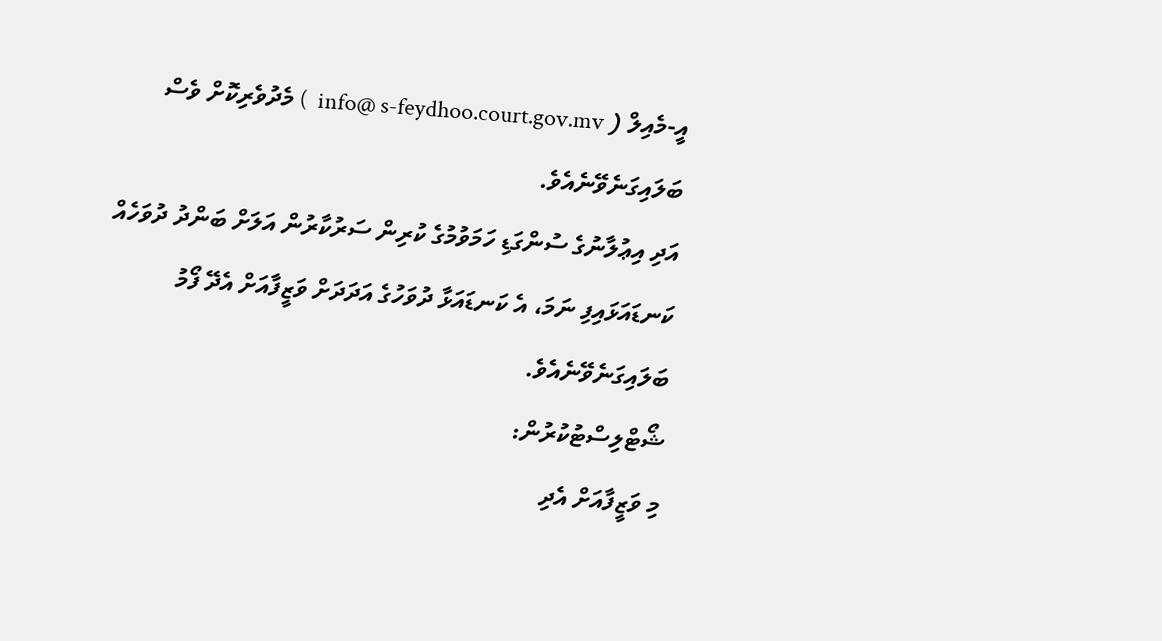އީ-މެއިލް ( info@ s-feydhoo.court.gov.mv  ) މެދުވެރިކޮށް ވެސް ބަލައިގަނެވޭނެއެވެ.
އަދި އިޢުލާނުގެ ސުންގަޑި ހަމަވުމުގެ ކުރިން ސަރުކާރުން އަލަށް ބަންދު ދުވަހެއް ކަނޑައަޅައިފި ނަމަ، އެ ކަނޑައަޅާ ދުވަހުގެ އަދަދަށް ވަޒީފާއަށް އެދޭ ފޯމު ބަލައިގަނެވޭނެއެވެ.
ޝޯޓްލިސްޓުކުރުން:
މި ވަޒީފާއަށް އެދި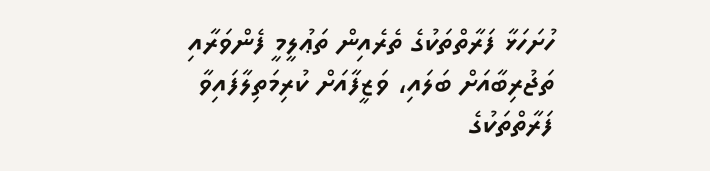ހުށަހަޅާ ފަރާތްތަކުގެ ތެރެއިން ތަޢުލީމީ ފެންވަރާއި ތަޖުރިބާއަށް ބަލައި، ވަޒީފާއަށް ކުރިމަތިލާފައިވާ ފަރާތްތަކުގެ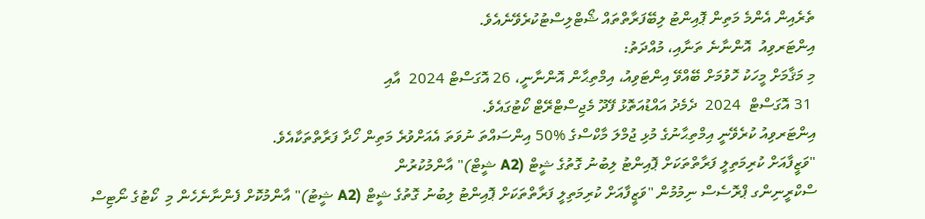ތެރެއިން އެންމެ މަތިން ޕޮއިންޓު ލިބޭފަރާތްތައް ޝޯޓްލިސްޓުކުރެވޭނެއެވެ.
އިންޓަރވިއު  އޮންނާނެ ތަނާއި، މުއްދަތު:
މި މަޤާމަށް މީހަކު ހޮވުމަށް ބޭއްވޭ އިންޓަވިއު، އިމްތިޙާން އޮންނާނީ، 26 އޮގަސްޓް 2024  އާއި
 31 އޮގަސްޓް  2024  ދެމެދު އައްޑުއަތޮޅު ފޭދޫ މެޖިސްޓްރޭޓް ކޯޓުގައެވެ.
އިންޓަރވިއު ކުރެވޭނީ އިމްތިޙާނުގެ މުޅި ޖުމްލަ މާކްސްގެ %50 އިންސައްތަ ނުވަތަ އެއަށްވުރެ މަތިން ހޯދާ ފަރާތްތަކާއެވެ.
"ވަޒީފާއަށް ކުރިމަތިލީ ފަރާތްތަކަށް ޕޮއިންޓު ލިބުނު ގޮތުގެ ޝީޓް (A2 ޝީޓް)" އާންމުކުރުން
ސްކްރީނިންގ ޕްރޮސެސް ނިމުމުން "ވަޒީފާއަށް ކުރިމަތިލީ ފަރާތްތަކަށް ޕޮއިންޓު ލިބުނު ގޮތުގެ ޝީޓް (A2 ޝީޓު)" އާންމުކޮށް ފެންނާނެހެން މި  ކޯޓުގެ ނޯޓިސް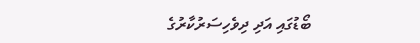ބޯޑުގައި އަދި ދިވެހިސަރުކާރުގެ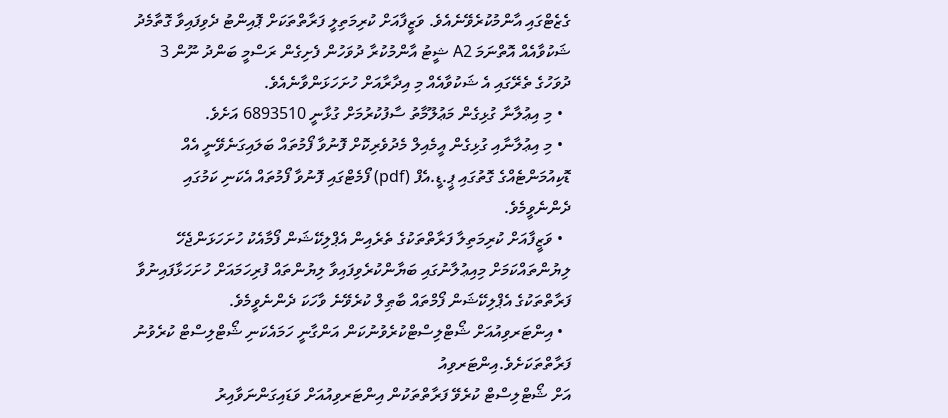ގެޒެޓްގައި އާންމުކުރެވޭނެއެވެ. ވަޒީފާއަށް ކުރިމަތިލީ ފަރާތްތަކަށް ޕޮއިންޓު ދެވިފައިވާ ގޮތާމެދު ޝަކުވާއެއް އޮތްނަމަ A2 ޝީޓު އާންމުކުރާ ދުވަހުން ފެށިގެން ރަސްމީ ބަންދު ނޫން 3 ދުވަހުގެ ތެރޭގައި އެ ޝަކުވާއެއް މި އިދާރާއަށް ހުށަހަޅަންވާނެއެވެ.
  • މި އިޢުލާނާ ގުޅިގެން މަޢުލޫމާތު ސާފުކުރުމަށް ގުޅާނީ 6893510 އަށެވެ.
  • މި އިޢުލާނާއި ގުޅިގެން އީމެއިލް މެދުވެރިކޮށް ފޮނުވާ ފޯމުތައް ބަލައިގަނެވޭނީ އެއް ޑޮކިއުމަންޓެއްގެ ގޮތުގައި ޕީ.ޑީ.އެފް (pdf) ފޯމެޓްގައި ފޮނުވާ ފޯމުތައް އެކަނި ކަމުގައި ދެންނެވީމެވެ.
  • ވަޒީފާއަށް ކުރިމަތިލާ ފަރާތްތަކުގެ ތެރެއިން އެޕްލިކޭޝަން ފޯމާއެކު ހުށަހަޅަންޖެހޭ ލިޔުންތައްކަމަށް މިއިޢުލާނުގައި ބަޔާންކުރެވިފައިވާ ލިޔުންތައް ފުރިހަމައަށް ހުށަހަޅާފައިނުވާ ފަރާތްތަކުގެ އެޕްލިކޭޝަން ފޯމްތައް ބާޠިލް ކުރެވޭނެ ވާހަކަ ދެންނެވީމެވެ.
  • އިންޓަރވިއުއަށް ޝޯޓްލިސްޓްކުރެވުނުކަން އަންގާނީ ހަމައެކަނި ޝޯޓްލިސްޓް ކުރެވުނު ފަރާތްތަކަށެވެ.އިންޓަރވިއު
އަށް ޝޯޓްލިސްޓް ކުރެވޭ ފަރާތްތަކުން އިންޓަރވިއުއަށް ވަޑައިގަންނަވާއިރު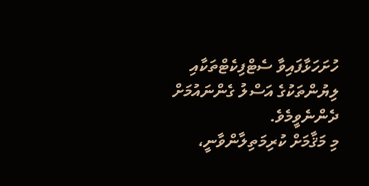ހުށަހަޅާފައިވާ ސެޓްފިކެޓްތަކާއި ލިޔުންތަކުގެ އަސްލު ގެންނައުމަށް ދެންނެވީމެވެ.
މި މަޤާމަށް ކުރިމަތިލާންވާނީ،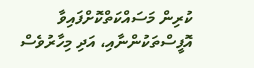ކުރިން މަސައްކަތްކޮށްފައިވާ އޮފީސްތަކުންނާއި، އަދި މިހާރުވެސް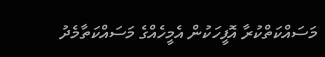މަސައްކަތްކުރާ އޮފީހަކުން އެމީހެއްގެ މަސައްކަތާމެދު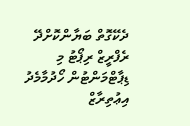ދެކޭގޮތް ބަޔާންކޮށްދޭ ރެފްރީޒް ރިޕޯޓު މި ޑިޕާޓްމަންޓުން ހޯދުމާމެދު އިޢުތިރާޒް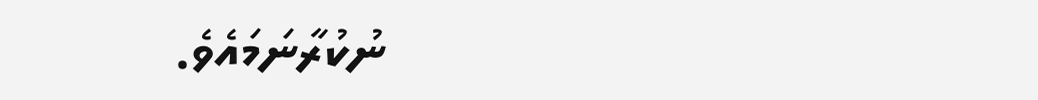ނުކުރާނަމައެވެ.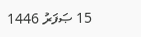15 ޞަފަރު 1446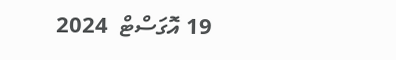19 އޮގަސްޓް  2024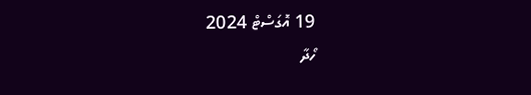19 އޮގަސްޓް 2024
ހޯދާ